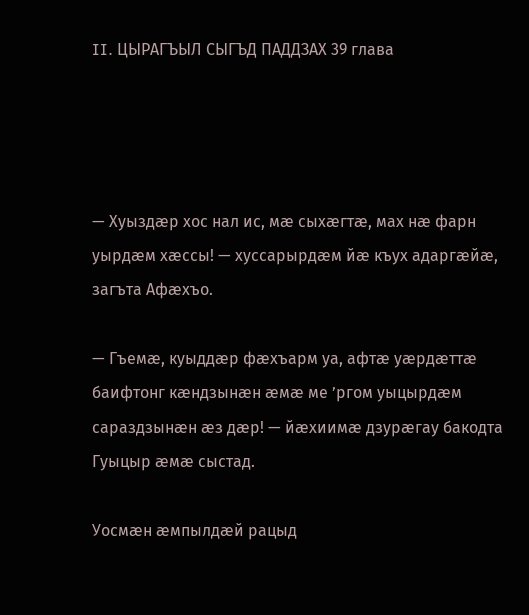II. ЦЫРАГЪЫЛ СЫГЪД ПАДДЗАХ 39 глава




— Хуыздæр хос нал ис, мæ сыхæгтæ, мах нæ фарн уырдæм хæссы! — хуссарырдæм йæ къух адаргæйæ, загъта Афæхъо.

— Гъемæ, куыддæр фæхъарм уа, афтæ уæрдæттæ баифтонг кæндзынæн æмæ ме ’ргом уыцырдæм сараздзынæн æз дæр! — йæхиимæ дзурæгау бакодта Гуыцыр æмæ сыстад.

Уосмæн æмпылдæй рацыд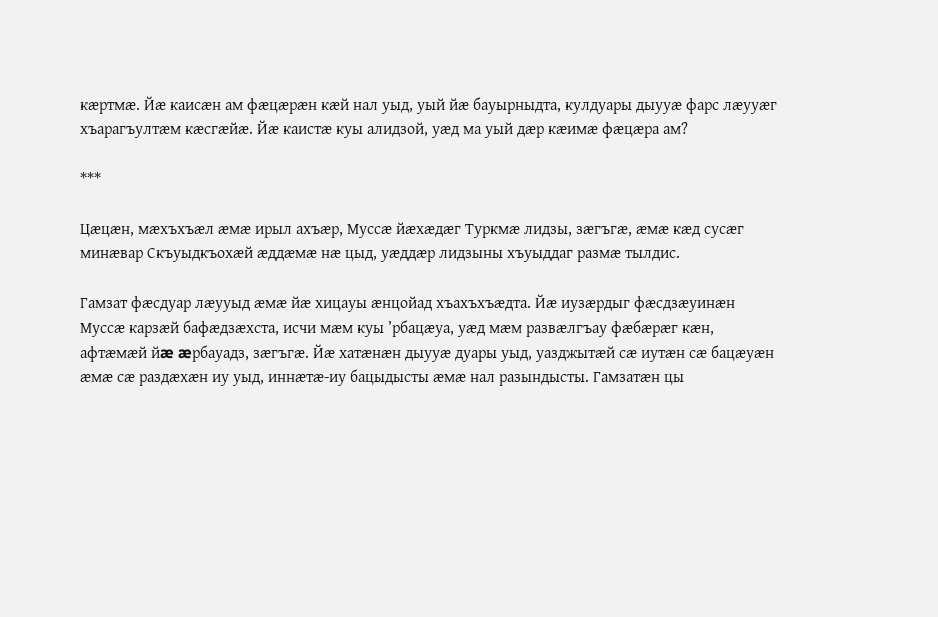кæртмæ. Йæ каисæн ам фæцæрæн кæй нал уыд, уый йæ бауырныдта, кулдуары дыууæ фарс лæууæг хъарагъултæм кæсгæйæ. Йæ каистæ куы алидзой, уæд ма уый дæр кæимæ фæцæра ам?

***

Цæцæн, мæхъхъæл æмæ ирыл ахъæр, Муссæ йæхæдæг Туркмæ лидзы, зæгъгæ, æмæ кæд сусæг минæвар Скъуыдкъохæй æддæмæ нæ цыд, уæддæр лидзыны хъуыддаг размæ тылдис.

Гамзат фæсдуар лæууыд æмæ йæ хицауы æнцойад хъахъхъæдта. Йæ иузæрдыг фæсдзæуинæн Муссæ карзæй бафæдзæхста, исчи мæм куы ’рбацæуа, уæд мæм развæлгъау фæбæрæг кæн, афтæмæй йæ æрбауадз, зæгъгæ. Йæ хатæнæн дыууæ дуары уыд, уазджытæй сæ иутæн сæ бацæуæн æмæ сæ раздæхæн иу уыд, иннæтæ-иу бацыдысты æмæ нал разындысты. Гамзатæн цы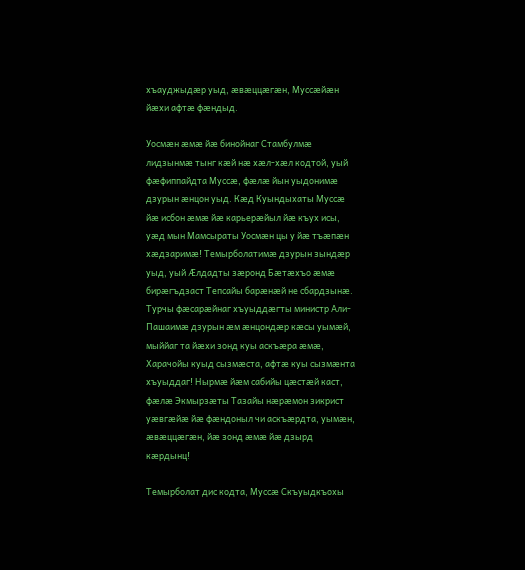хъауджыдæр уыд, æвæццæгæн, Муссæйæн йæхи афтæ фæндыд.

Уосмæн æмæ йæ бинойнаг Стамбулмæ лидзынмæ тынг кæй нæ хæл-хæл кодтой, уый фæфиппайдта Муссæ, фæлæ йын уыдонимæ дзурын æнцон уыд. Кæд Куындыхаты Муссæ йæ исбон æмæ йæ карьерæйыл йæ къух исы, уæд мын Мамсыраты Уосмæн цы у йæ тъæпæн хæдзаримæ! Темырболатимæ дзурын зындæр уыд, уый Æлдадты зæронд Бæтæхъо æмæ бирæгъдзаст Тепсайы барæнæй не сбардзынæ. Турчы фæсарæйнаг хъуыддæгты министр Али-Пашаимæ дзурын æм æнцондæр кæсы уымæй, мыййаг та йæхи зонд куы аскъæра æмæ, Харачойы куыд сызмæста, афтæ куы сызмæнта хъуыддаг! Нырмæ йæм сабийы цæстæй каст, фæлæ Экмырзæты Тазайы нæрæмон зикрист уæвгæйæ йæ фæндоныл чи аскъæрдта, уымæн, æвæццæгæн, йæ зонд æмæ йæ дзырд кæрдынц!

Темырболат дис кодта, Муссæ Скъуыдкъохы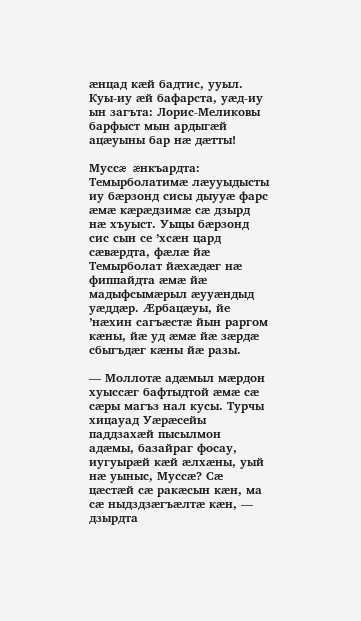æнцад кæй бадтис, ууыл. Куы-иу æй бафарста, уæд-иу ын загъта: Лорис-Меликовы барфыст мын ардыгæй ацæуыны бар нæ дæтты!

Муссæ æнкъардта: Темырболатимæ лæууыдысты иу бæрзонд сисы дыууæ фарс æмæ кæрæдзимæ сæ дзырд нæ хъуыст. Уыцы бæрзонд сис сын се ’хсæн цард сæвæрдта, фæлæ йæ Темырболат йæхæдæг нæ фиппайдта æмæ йæ мадыфсымæрыл æууæндыд уæддæр. Æрбацæуы, йе ’нæхин сагъæстæ йын раргом кæны, йæ уд æмæ йæ зæрдæ сбыгъдæг кæны йæ разы.

— Моллотæ адæмыл мæрдон хуыссæг бафтыдтой æмæ сæ сæры магъз нал кусы. Турчы хицауад Уæрæсейы паддзахæй пысылмон адæмы, базайраг фосау, иугуырæй кæй æлхæны, уый нæ уыныс, Муссæ? Сæ цæстæй сæ ракæсын кæн, ма сæ ныдздзæгъæлтæ кæн, — дзырдта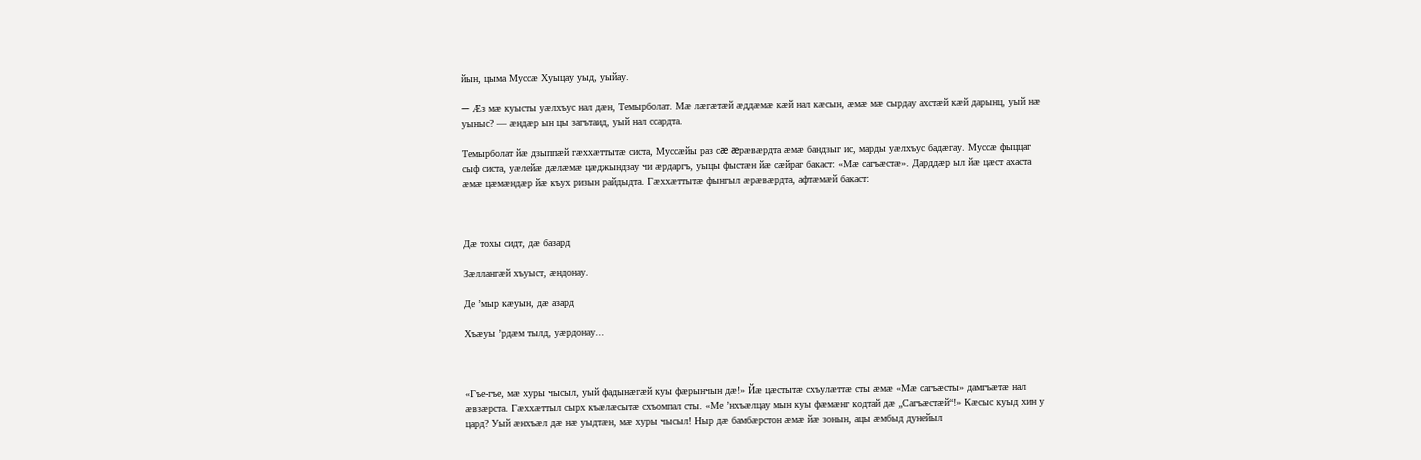йын, цыма Муссæ Хуыцау уыд, уыйау.

— Æз мæ куысты уæлхъус нал дæн, Темырболат. Мæ лæгæтæй æддæмæ кæй нал кæсын, æмæ мæ сырдау ахстæй кæй дарынц, уый нæ уыныс? — æндæр ын цы загътаид, уый нал ссардта.

Темырболат йæ дзыппæй гæххæттытæ систа, Муссæйы раз сæ æрæвæрдта æмæ бандзыг ис, марды уæлхъус бадæгау. Муссæ фыццаг сыф систа, уæлейæ дæлæмæ цæджындзау чи æрдаргъ, уыцы фыстæн йæ сæйраг бакаст: «Мæ сагъæстæ». Дарддæр ыл йæ цæст ахаста æмæ цæмæндæр йæ къух ризын райдыдта. Гæххæттытæ фынгыл æрæвæрдта, афтæмæй бакаст:



Дæ тохы сидт, дæ базард

Зæллангæй хъуыст, æндонау.

Де ’мыр кæуын, дæ азард

Хъæуы ’рдæм тылд, уæрдонау...



«Гъе-гъе, мæ хуры чысыл, уый фадынæгæй куы фæрынчын дæ!» Йæ цæстытæ схъулæттæ сты æмæ «Мæ сагъæсты» дамгъæтæ нал æвзæрста. Гæххæттыл сырх къæлæсытæ схъомпал сты. «Ме ’нхъæлцау мын куы фæмæнг кодтай дæ „Сагъæстæй“!» Кæсыс куыд хин у цард? Уый æнхъæл дæ нæ уыдтæн, мæ хуры чысыл! Ныр дæ бамбæрстон æмæ йæ зонын, ацы æмбыд дунейыл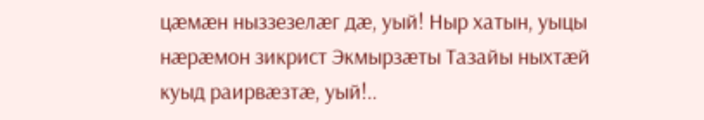цæмæн ныззезелæг дæ, уый! Ныр хатын, уыцы нæрæмон зикрист Экмырзæты Тазайы ныхтæй куыд раирвæзтæ, уый!..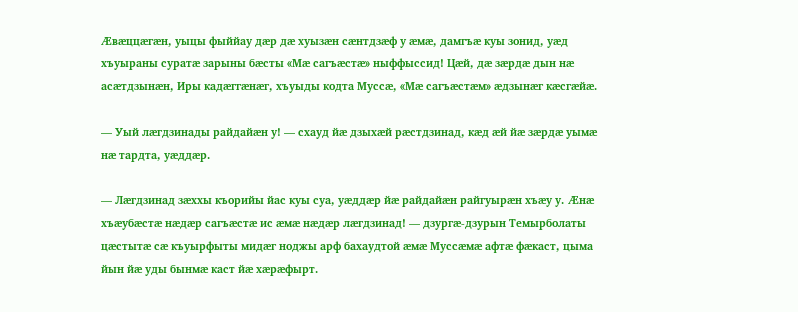Æвæццæгæн, уыцы фыййау дæр дæ хуызæн сæнтдзæф у æмæ, дамгъæ куы зонид, уæд хъуыраны суратæ зарыны бæсты «Мæ сагъæстæ» ныффыссид! Цæй, дæ зæрдæ дын нæ асæтдзынæн, Иры кадæггæнæг, хъуыды кодта Муссæ, «Мæ сагъæстæм» æдзынæг кæсгæйæ.

— Уый лæгдзинады райдайæн у! — схауд йæ дзыхæй рæстдзинад, кæд æй йæ зæрдæ уымæ нæ тардта, уæддæр.

— Лæгдзинад зæххы къорийы йас куы суа, уæддæр йæ райдайæн райгуырæн хъæу у. Æнæ хъæубæстæ нæдæр сагъæстæ ис æмæ нæдæр лæгдзинад! — дзургæ-дзурын Темырболаты цæстытæ сæ къуырфыты мидæг ноджы арф бахаудтой æмæ Муссæмæ афтæ фæкаст, цыма йын йæ уды бынмæ каст йæ хæрæфырт.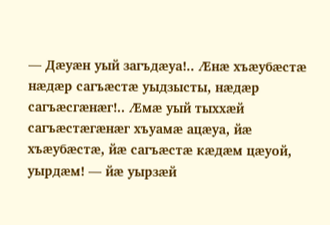— Дæуæн уый загъдæуа!.. Æнæ хъæубæстæ нæдæр сагъæстæ уыдзысты, нæдæр сагъæсгæнæг!.. Æмæ уый тыххæй сагъæстæгæнæг хъуамæ ацæуа, йæ хъæубæстæ, йæ сагъæстæ кæдæм цæуой, уырдæм! — йæ уырзæй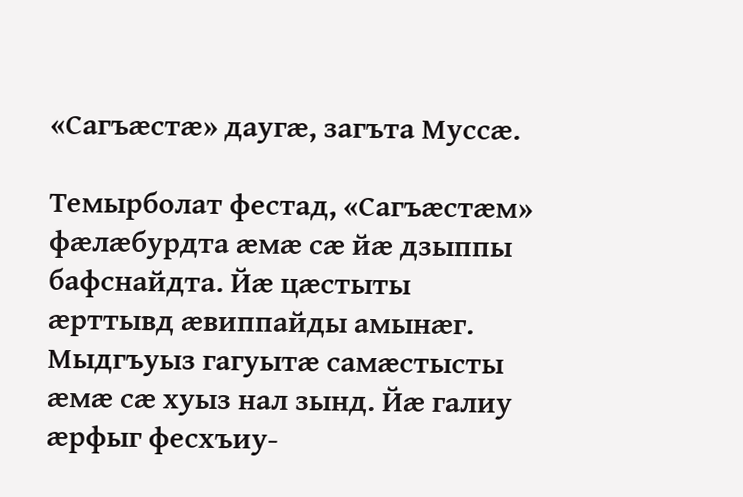«Сагъæстæ» даугæ, загъта Муссæ.

Темырболат фестад, «Сагъæстæм» фæлæбурдта æмæ сæ йæ дзыппы бафснайдта. Йæ цæстыты æрттывд æвиппайды амынæг. Мыдгъуыз гагуытæ самæстысты æмæ сæ хуыз нал зынд. Йæ галиу æрфыг фесхъиу-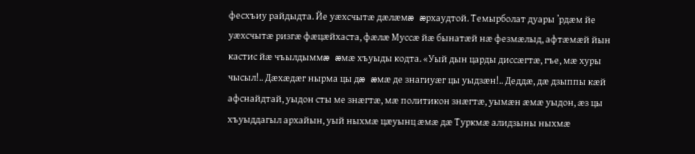фесхъиу райдыдта. Йе уæхсчытæ дæлæмæ æрхаудтой. Темырболат дуары ’рдæм йе уæхсчытæ ризгæ фæцæйхаста, фæлæ Муссæ йæ бынатæй нæ фезмæлыд, афтæмæй йын кастис йæ чъылдыммæ æмæ хъуыды кодта. «Уый дын царды диссæгтæ, гъе, мæ хуры чысыл!.. Дæхæдæг нырма цы дæ æмæ де знагиуæг цы уыдзæн!.. Деддæ, дæ дзыппы кæй афснайдтай, уыдон сты ме знæгтæ, мæ политикон знæгтæ, уымæн æмæ уыдон, æз цы хъуыддагыл архайын, уый ныхмæ цæуынц æмæ дæ Туркмæ алидзыны ныхмæ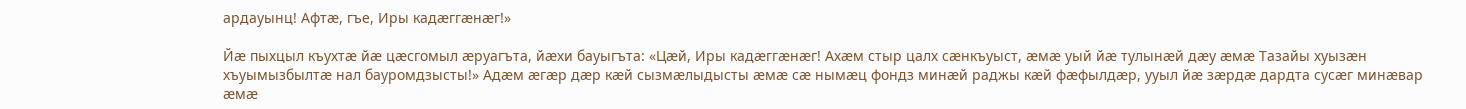ардауынц! Афтæ, гъе, Иры кадæггæнæг!»

Йæ пыхцыл къухтæ йæ цæсгомыл æруагъта, йæхи бауыгъта: «Цæй, Иры кадæггæнæг! Ахæм стыр цалх сæнкъуыст, æмæ уый йæ тулынæй дæу æмæ Тазайы хуызæн хъуымызбылтæ нал бауромдзысты!» Адæм æгæр дæр кæй сызмæлыдысты æмæ сæ нымæц фондз минæй раджы кæй фæфылдæр, ууыл йæ зæрдæ дардта сусæг минæвар æмæ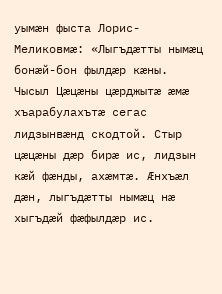уымæн фыста Лорис-Меликовмæ: «Лыгъдæтты нымæц бонæй-бон фылдæр кæны. Чысыл Цæцæны цæрджытæ æмæ хъарабулахътæ сегас лидзынвæнд скодтой. Стыр цæцæны дæр бирæ ис, лидзын кæй фæнды, ахæмтæ. Æнхъæл дæн, лыгъдæтты нымæц нæ хыгъдæй фæфылдæр ис.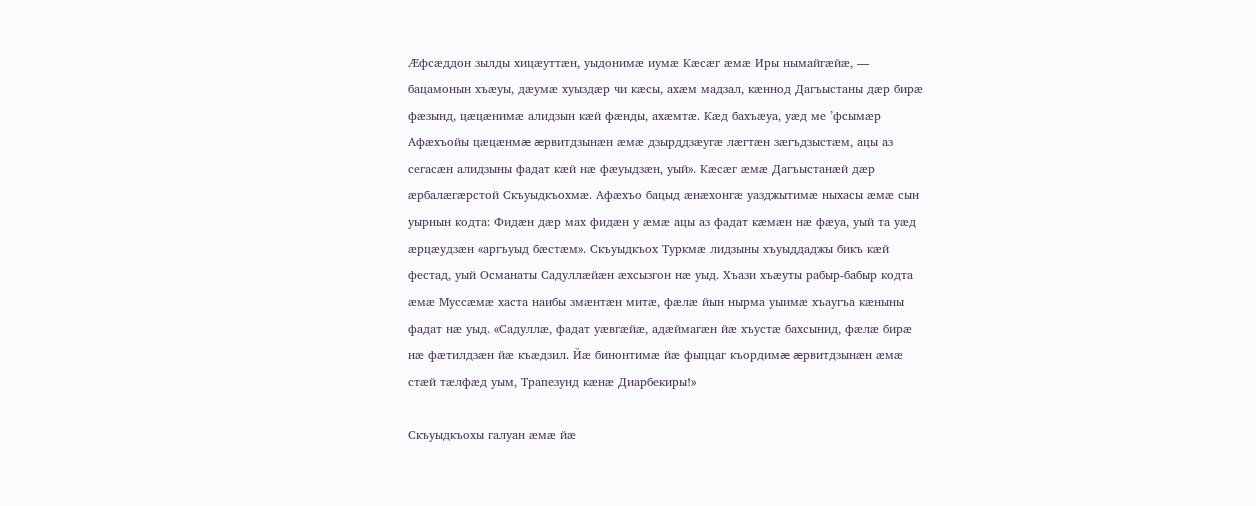Æфсæддон зылды хицæуттæн, уыдонимæ иумæ Кæсæг æмæ Иры нымайгæйæ, — бацамонын хъæуы, дæумæ хуыздæр чи кæсы, ахæм мадзал, кæннод Дагъыстаны дæр бирæ фæзынд, цæцæнимæ алидзын кæй фæнды, ахæмтæ. Кæд бахъæуа, уæд ме ’фсымæр Афæхъойы цæцæнмæ æрвитдзынæн æмæ дзырддзæугæ лæгтæн зæгъдзыстæм, ацы аз сегасæн алидзыны фадат кæй нæ фæуыдзæн, уый». Кæсæг æмæ Дагъыстанæй дæр æрбалæгæрстой Скъуыдкъохмæ. Афæхъо бацыд æнæхонгæ уазджытимæ ныхасы æмæ сын уырнын кодта: Фидæн дæр мах фидæн у æмæ ацы аз фадат кæмæн нæ фæуа, уый та уæд æрцæудзæн «аргъуыд бæстæм». Скъуыдкъох Туркмæ лидзыны хъуыддаджы бикъ кæй фестад, уый Османаты Садуллæйæн æхсызгон нæ уыд. Хъази хъæуты рабыр-бабыр кодта æмæ Муссæмæ хаста наибы змæнтæн митæ, фæлæ йын нырма уыимæ хъаугъа кæныны фадат нæ уыд. «Садуллæ, фадат уæвгæйæ, адæймагæн йæ хъустæ бахсынид, фæлæ бирæ нæ фæтилдзæн йæ къæдзил. Йæ бинонтимæ йæ фыццаг къордимæ æрвитдзынæн æмæ стæй тæлфæд уым, Трапезунд кæнæ Диарбекиры!»

Скъуыдкъохы галуан æмæ йæ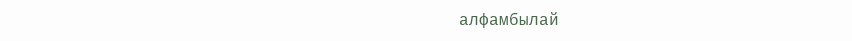алфамбылай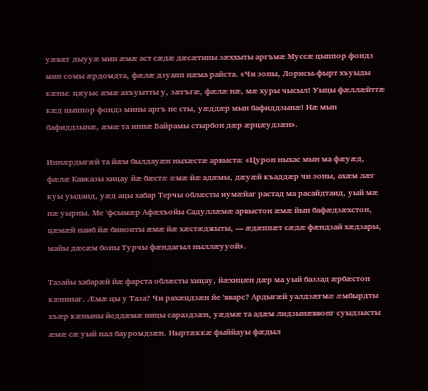уæвæг дыууæ мин æмæ аст сæдæ дæсæтины зæххыты аргъмæ Муссæ цыппор фондз мин сомы æрдомдта, фæлæ дзуапп нæма райста. «Чи зоны, Лорисы-фырт хъуыды кæны: цæуыс æмæ ахъуытты у, зæгъгæ, фæлæ нæ, мæ хуры чысыл! Уыцы фæллæйттæ кæд цыппор фондз мины аргъ не сты, уæддæр мын бафиддзынæ! Нæ мын бафиддзынæ, æмæ та иннæ Байрамы стырбон дæр æрцæудзæн».

Иннæрдыгæй та йæм былдауæн ныхæстæ арвыста: «Цурон ныхас мын ма фæуæд, фæлæ Кавказы хицау йæ бæстæ æмæ йæ адæмы, дæуæй къаддæр чи зоны, ахæм лæг куы уыдаид, уæд ацы хабар Терчы облæсты иумæйаг растад ма расайдтаид, уый мæ нæ уырны. Ме ’фсымæр Афæхъойы Садуллæмæ арвыстон æмæ йын бафæдзæхстон, цæмæй наиб йæ бинонты æмæ йæ хæстæджыты, — æдæппæт сæдæ фæндзай хæдзары, майы дæсæм боны Турчы фæндагыл ныллæууой».

Тазайы хабарæй йæ фарста облæсты хицау, йæхицæн дæр ма уый баззад æрбæстон кæнинаг. Æмæ цы у Таза? Чи рахæцдзæн йе ’вварс? Ардыгæй уалдзæгмæ æмбырдты хъæр кæныны йеддæмæ ницы сараздзæн, уæдмæ та адæм лидзынæввонг суыдзысты æмæ сæ уый нал бауромдзæн. Ныртæккæ фыййауы фæдыл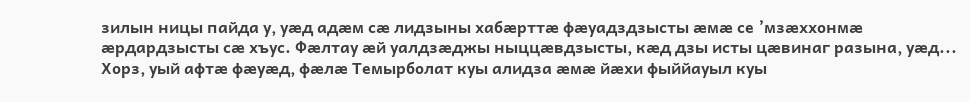зилын ницы пайда у, уæд адæм сæ лидзыны хабæрттæ фæуадздзысты æмæ се ’мзæххонмæ æрдардзысты сæ хъус. Фæлтау æй уалдзæджы ныццæвдзысты, кæд дзы исты цæвинаг разына, уæд... Хорз, уый афтæ фæуæд, фæлæ Темырболат куы алидза æмæ йæхи фыййауыл куы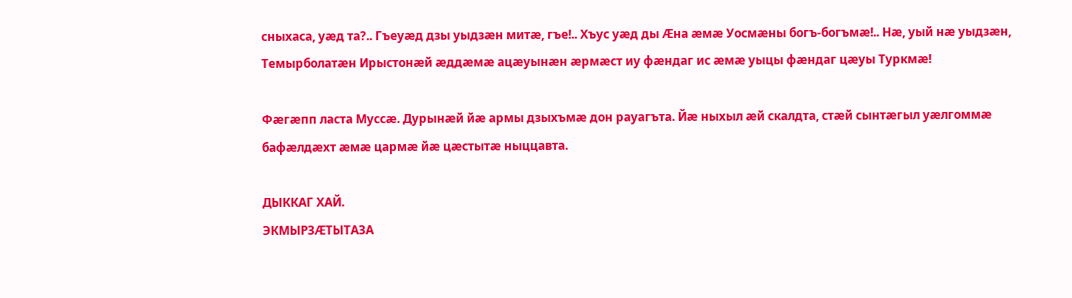сныхаса, уæд та?.. Гъеуæд дзы уыдзæн митæ, гъе!.. Хъус уæд ды Æна æмæ Уосмæны богъ-богъмæ!.. Нæ, уый нæ уыдзæн, Темырболатæн Ирыстонæй æддæмæ ацæуынæн æрмæст иу фæндаг ис æмæ уыцы фæндаг цæуы Туркмæ!

Фæгæпп ласта Муссæ. Дурынæй йæ армы дзыхъмæ дон рауагъта. Йæ ныхыл æй скалдта, стæй сынтæгыл уæлгоммæ бафæлдæхт æмæ цармæ йæ цæстытæ ныццавта.

ДЫККАГ ХАЙ.
ЭКМЫРЗÆТЫТАЗА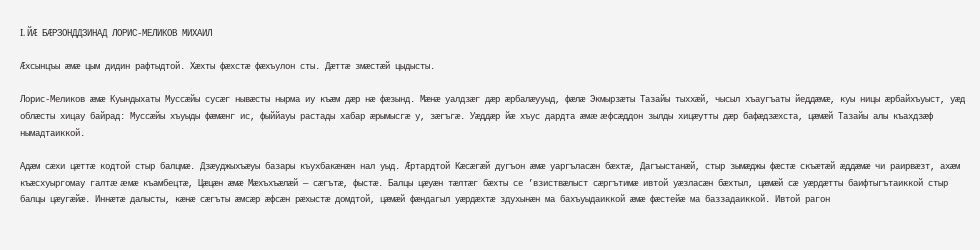I. ЙÆ БÆРЗОНДДЗИНАД ЛОРИС-МЕЛИКОВ МИХАИЛ

Æхсынцъы æмæ цым дидин рафтыдтой. Хæхты фæхстæ фæхъулон сты. Дæттæ змæстæй цыдысты.

Лорис-Меликов æмæ Куындыхаты Муссæйы сусæг нывæсты нырма иу къæм дæр нæ фæзынд. Мæнæ уалдзæг дæр æрбалæууыд, фæлæ Экмырзæты Тазайы тыххæй, чысыл хъаугъаты йеддæмæ, куы ницы æрбайхъуыст, уæд облæсты хицау байрад: Муссæйы хъуыды фæмæнг ис, фыййауы растады хабар æрымысгæ у, зæгъгæ. Уæддæр йæ хъус дардта æмæ æфсæддон зылды хицæутты дæр бафæдзæхста, цæмæй Тазайы алы къахдзæф нымадтаиккой.

Адæм сæхи цæттæ кодтой стыр балцмæ. Дзæуджыхъæуы базары къухбакæнæн нал уыд. Æртардтой Кæсæгæй дугъон æмæ уаргъласæн бæхтæ, Дагъыстанæй, стыр зымæджы фæстæ скъæтæй æддæмæ чи раирвæзт, ахæм къæсхуыргомау галтæ æмæ къамбецтæ, Цæцæн æмæ Мæхъхъæлæй — сæгътæ, фыстæ. Балцы цæуæн тæлтæг бæхты се ’взиствæлыст сæргътимæ ивтой уæзласæн бæхтыл, цæмæй сæ уæрдæтты баифтыгътаиккой стыр балцы цæугæйæ. Иннæтæ далысты, кæнæ сæгъты æмсæр æфсæн рæхыстæ домдтой, цæмæй фæндагыл уæрдæхтæ здухынæн ма бахъуыдаиккой æмæ фæстейæ ма баззадаиккой. Ивтой рагон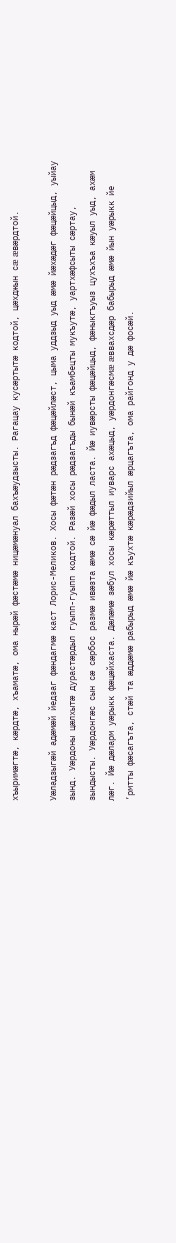хъыримæгтæ, кæрдтæ, хъаматæ, ома нырæй фæстæмæ ницæмæнуал бахъæудзысты. Рагацау кусæртытæ кодтой, цæхджын сæ æвæрдтой.

Уæладзыгæй адæмæй йедзаг фæндагмæ каст Лорис-Меликов. Хосы фæтæн рæдзагъд фæцæйлæст, цыма уддзыд уыд æмæ йæхæдæг фæцæйцыд, уыйау зынд. Уæрдоны цæлхытæ дурастæрдыл гуыпп-гуыпп кодтой. Разæй хосы рæдзагъды бынæй къамбецты мукъутæ, уартхæфсыты сæртау, зындысты. Уæрдонгæс сын сæ сæрбос размæ ивæзта æмæ сæ йæ фæдыл ласта. Йæ иувæрсты фæцæйцыд, фæныкгъуыз цухъхъа кæуыл уыд, ахæм лæг. Йæ дæларм уæрыкк фæцæйхаста. Дæлæмæ зæбул хосы кæрæттыл иуварс ахæцыд, уæрдонгæсмæ æввахсдæр бабырыд æмæ йын уæрыкк йе ’рмтты фæсагъта, стæй та æддæмæ рабырыд æмæ йæ къухтæ кæрæдзийыл æрцагъта, ома райгонд у дæ фосæй.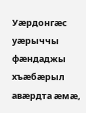Уæрдонгæс уæрыччы фæндаджы хъæбæрыл авæрдта æмæ,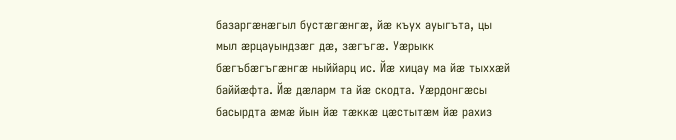базаргæнæгыл бустæгæнгæ, йæ къух ауыгъта, цы мыл æрцауындзæг дæ, зæгъгæ. Уæрыкк бæгъбæгъгæнгæ ныййарц ис. Йæ хицау ма йæ тыххæй баййæфта. Йæ дæларм та йæ скодта. Уæрдонгæсы басырдта æмæ йын йæ тæккæ цæстытæм йæ рахиз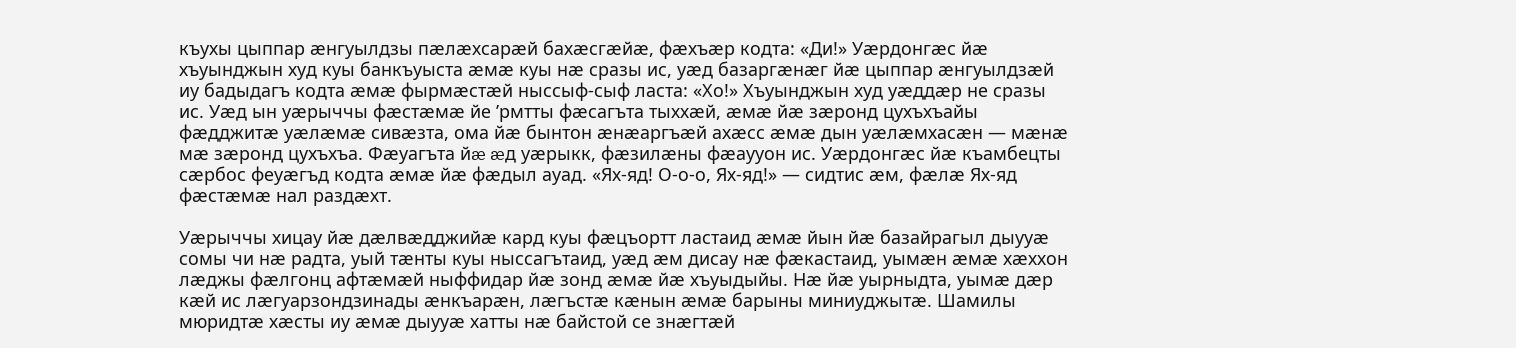къухы цыппар æнгуылдзы пæлæхсарæй бахæсгæйæ, фæхъæр кодта: «Ди!» Уæрдонгæс йæ хъуынджын худ куы банкъуыста æмæ куы нæ сразы ис, уæд базаргæнæг йæ цыппар æнгуылдзæй иу бадыдагъ кодта æмæ фырмæстæй ныссыф-сыф ласта: «Хо!» Хъуынджын худ уæддæр не сразы ис. Уæд ын уæрыччы фæстæмæ йе ’рмтты фæсагъта тыххæй, æмæ йæ зæронд цухъхъайы фæдджитæ уæлæмæ сивæзта, ома йæ бынтон æнæаргъæй ахæсс æмæ дын уæлæмхасæн — мæнæ мæ зæронд цухъхъа. Фæуагъта йæ æд уæрыкк, фæзилæны фæаууон ис. Уæрдонгæс йæ къамбецты сæрбос феуæгъд кодта æмæ йæ фæдыл ауад. «Ях-яд! О-о-о, Ях-яд!» — сидтис æм, фæлæ Ях-яд фæстæмæ нал раздæхт.

Уæрыччы хицау йæ дæлвæдджийæ кард куы фæцъортт ластаид æмæ йын йæ базайрагыл дыууæ сомы чи нæ радта, уый тæнты куы ныссагътаид, уæд æм дисау нæ фæкастаид, уымæн æмæ хæххон лæджы фæлгонц афтæмæй ныффидар йæ зонд æмæ йæ хъуыдыйы. Нæ йæ уырныдта, уымæ дæр кæй ис лæгуарзондзинады æнкъарæн, лæгъстæ кæнын æмæ барыны миниуджытæ. Шамилы мюридтæ хæсты иу æмæ дыууæ хатты нæ байстой се знæгтæй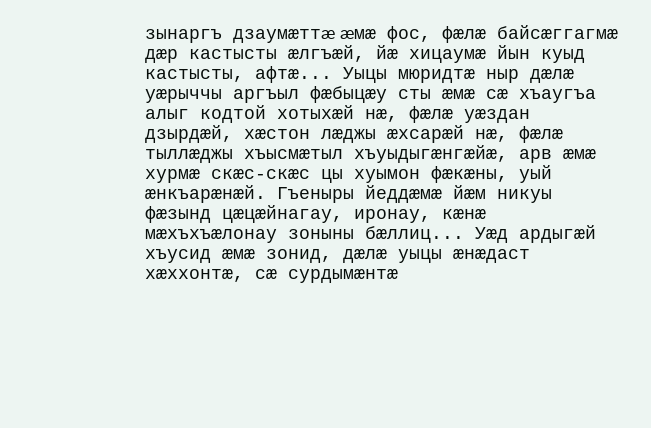зынаргъ дзаумæттæ æмæ фос, фæлæ байсæггагмæ дæр кастысты æлгъæй, йæ хицаумæ йын куыд кастысты, афтæ... Уыцы мюридтæ ныр дæлæ уæрыччы аргъыл фæбыцæу сты æмæ сæ хъаугъа алыг кодтой хотыхæй нæ, фæлæ уæздан дзырдæй, хæстон лæджы æхсарæй нæ, фæлæ тыллæджы хъысмæтыл хъуыдыгæнгæйæ, арв æмæ хурмæ скæс-скæс цы хуымон фæкæны, уый æнкъарæнæй. Гъеныры йеддæмæ йæм никуы фæзынд цæцæйнагау, иронау, кæнæ мæхъхъæлонау зоныны бæллиц... Уæд ардыгæй хъусид æмæ зонид, дæлæ уыцы æнæдаст хæххонтæ, сæ сурдымæнтæ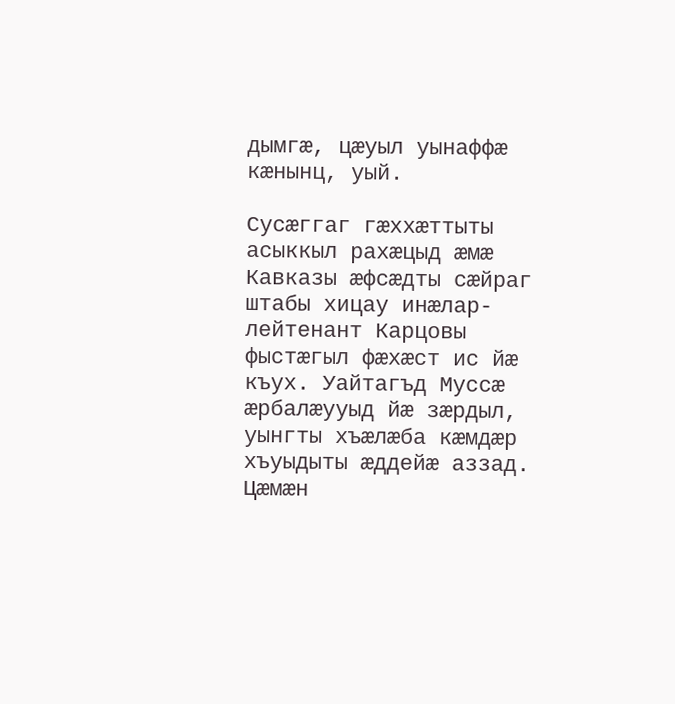дымгæ, цæуыл уынаффæ кæнынц, уый.

Сусæггаг гæххæттыты асыккыл рахæцыд æмæ Кавказы æфсæдты сæйраг штабы хицау инæлар-лейтенант Карцовы фыстæгыл фæхæст ис йæ къух. Уайтагъд Муссæ æрбалæууыд йæ зæрдыл, уынгты хъæлæба кæмдæр хъуыдыты æддейæ аззад. Цæмæн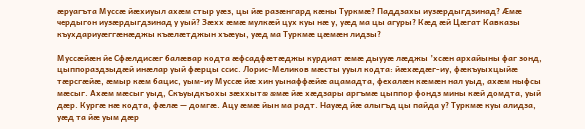æруагъта Муссæ йæхиуыл ахæм стыр уæз, цы йæ разæнгард кæны Туркмæ? Паддзахы иузæрдыгдзинад? Æмæ чердыгон иузæрдыгдзинад у уый? Зæхх æмæ мулкæй цух куы нæ у, уæд ма цы агуры? Кæд æй Цæгат Кавказы къухдариуæггæнæджы къæлæтджын хъæуы, уæд ма Туркмæ цæмæн лидзы?

Муссæйæн йе Сфæлдисæг балæвар кодта æфсадфæтæджы курдиат æмæ дыууæ лæджы ’хсæн архайыны фаг зонд, цыппораздзыдæй инæлар уый фæрцы ссис. Лорис-Меликов мæсты ууыл кодта: йæхæдæг-иу, фæкъуыхцыйæ тæрсгæйæ, æмыр кæм бацис, уым-иу Муссæ йæ хин уынаффæйæ ацамадта, фехалæн кæмæн нал уыд, ахæм ныфсы мæсыг. Ахæм мæсыг уыд, Скъуыдкъохы зæххытæ æмæ йæ хæдзары аргъмæ цыппор фондз мины кæй домдта, уый дæр. Кургæ нæ кодта, фæлæ — домгæ. Ацу æмæ йын ма радт. Науæд йæ алыгъд цы пайда у? Туркмæ куы алидза, уæд та йæ уым дæр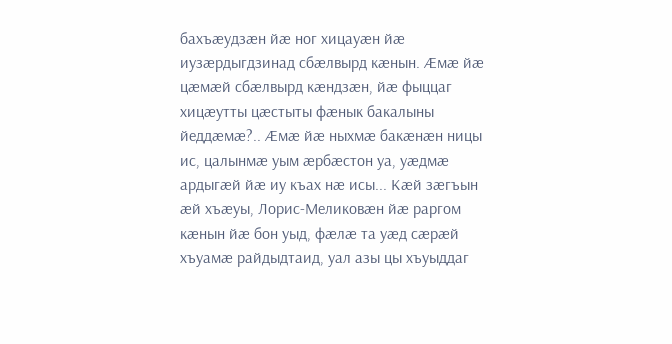бахъæудзæн йæ ног хицауæн йæ иузæрдыгдзинад сбæлвырд кæнын. Æмæ йæ цæмæй сбæлвырд кæндзæн, йæ фыццаг хицæутты цæстыты фæнык бакалыны йеддæмæ?.. Æмæ йæ ныхмæ бакæнæн ницы ис, цалынмæ уым æрбæстон уа, уæдмæ ардыгæй йæ иу къах нæ исы... Кæй зæгъын æй хъæуы, Лорис-Меликовæн йæ раргом кæнын йæ бон уыд, фæлæ та уæд сæрæй хъуамæ райдыдтаид, уал азы цы хъуыддаг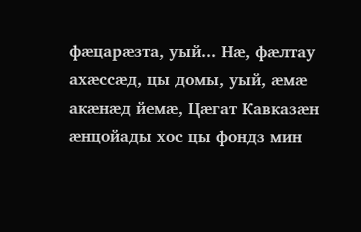фæцарæзта, уый... Нæ, фæлтау ахæссæд, цы домы, уый, æмæ акæнæд йемæ, Цæгат Кавказæн æнцойады хос цы фондз мин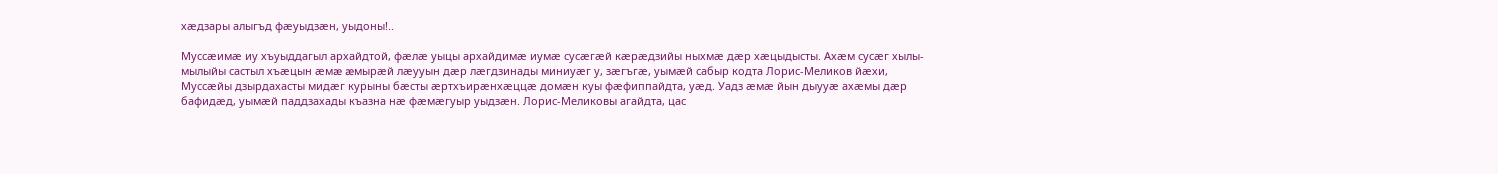хæдзары алыгъд фæуыдзæн, уыдоны!..

Муссæимæ иу хъуыддагыл архайдтой, фæлæ уыцы архайдимæ иумæ сусæгæй кæрæдзийы ныхмæ дæр хæцыдысты. Ахæм сусæг хылы-мылыйы састыл хъæцын æмæ æмырæй лæууын дæр лæгдзинады миниуæг у, зæгъгæ, уымæй сабыр кодта Лорис-Меликов йæхи, Муссæйы дзырдахасты мидæг курыны бæсты æртхъирæнхæццæ домæн куы фæфиппайдта, уæд. Уадз æмæ йын дыууæ ахæмы дæр бафидæд, уымæй паддзахады къазна нæ фæмæгуыр уыдзæн. Лорис-Меликовы агайдта, цас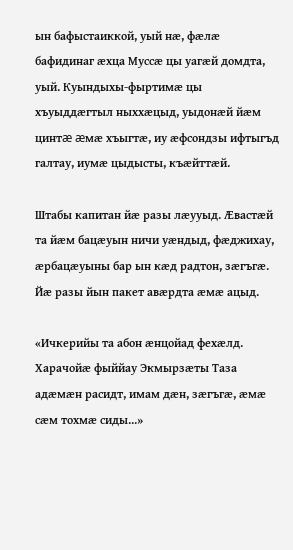ын бафыстаиккой, уый нæ, фæлæ бафидинаг æхца Муссæ цы уагæй домдта, уый. Куындыхы-фыртимæ цы хъуыддæгтыл ныххæцыд, уыдонæй йæм цинтæ æмæ хъыгтæ, иу æфсондзы ифтыгъд галтау, иумæ цыдысты, къæйттæй.

Штабы капитан йæ разы лæууыд. Æвастæй та йæм бацæуын ничи уæндыд, фæджихау, æрбацæуыны бар ын кæд радтон, зæгъгæ. Йæ разы йын пакет авæрдта æмæ ацыд.

«Ичкерийы та абон æнцойад фехæлд. Харачойæ фыййау Экмырзæты Таза адæмæн расидт, имам дæн, зæгъгæ, æмæ сæм тохмæ сиды...»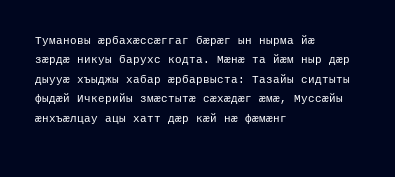Тумановы æрбахæссæггаг бæрæг ын нырма йæ зæрдæ никуы барухс кодта. Мæнæ та йæм ныр дæр дыууæ хъыджы хабар æрбарвыста: Тазайы сидтыты фыдæй Ичкерийы змæстытæ сæхæдæг æмæ, Муссæйы æнхъæлцау ацы хатт дæр кæй нæ фæмæнг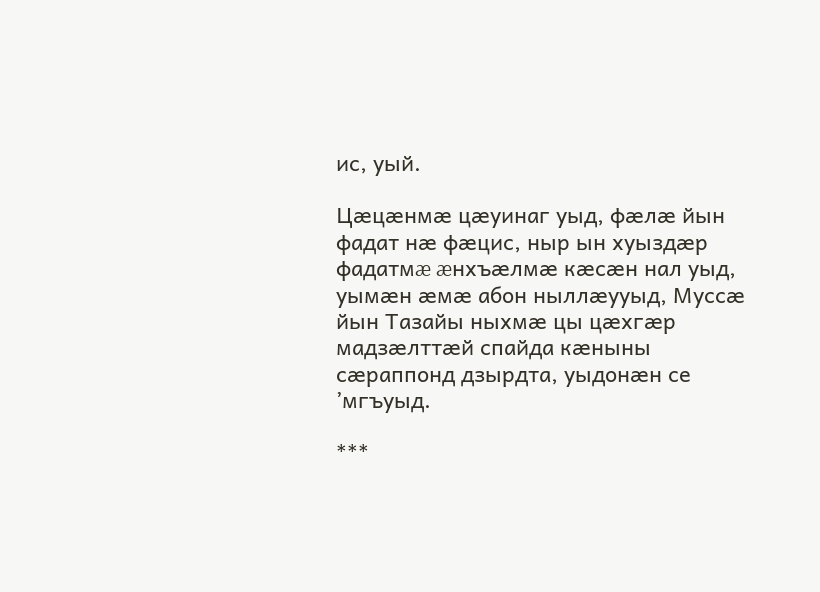ис, уый.

Цæцæнмæ цæуинаг уыд, фæлæ йын фадат нæ фæцис, ныр ын хуыздæр фадатмæ æнхъæлмæ кæсæн нал уыд, уымæн æмæ абон ныллæууыд, Муссæ йын Тазайы ныхмæ цы цæхгæр мадзæлттæй спайда кæныны сæраппонд дзырдта, уыдонæн се ’мгъуыд.

***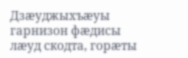Дзæуджыхъæуы гарнизон фæдисы лæуд скодта, горæты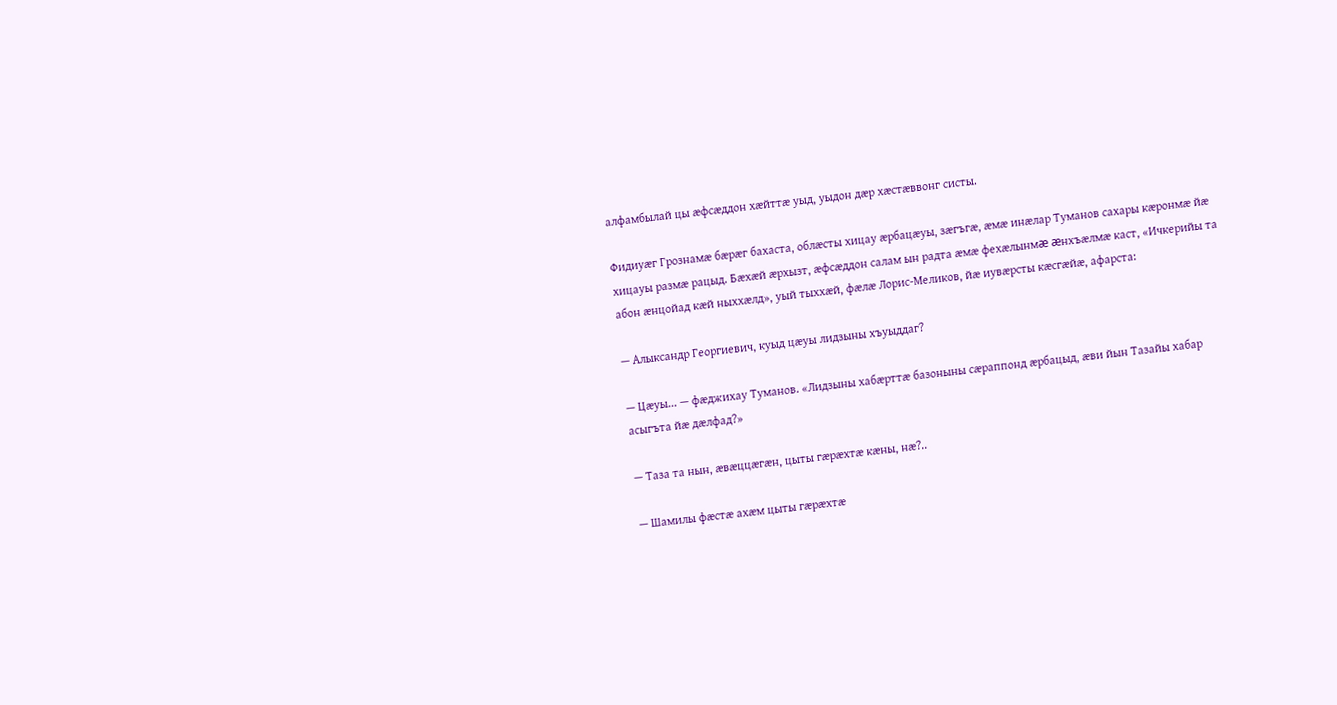алфамбылай цы æфсæддон хæйттæ уыд, уыдон дæр хæстæввонг систы.

Фидиуæг Грознамæ бæрæг бахаста, облæсты хицау æрбацæуы, зæгъгæ, æмæ инæлар Туманов сахары кæронмæ йæ хицауы размæ рацыд. Бæхæй æрхызт, æфсæддон салам ын радта æмæ фехæлынмæ æнхъæлмæ каст, «Ичкерийы та абон æнцойад кæй ныххæлд», уый тыххæй, фæлæ Лорис-Меликов, йæ иувæрсты кæсгæйæ, афарста:

— Алыксандр Георгиевич, куыд цæуы лидзыны хъуыддаг?

— Цæуы... — фæджихау Туманов. «Лидзыны хабæрттæ базоныны сæраппонд æрбацыд, æви йын Тазайы хабар асыгъта йæ дæлфад?»

— Таза та нын, æвæццæгæн, цыты гæрæхтæ кæны, нæ?..

— Шамилы фæстæ ахæм цыты гæрæхтæ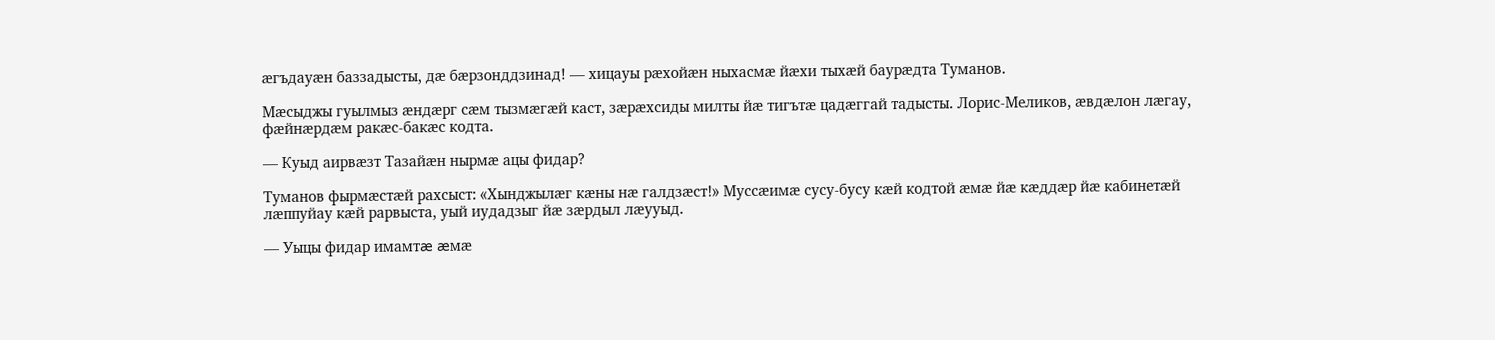æгъдауæн баззадысты, дæ бæрзонддзинад! — хицауы рæхойæн ныхасмæ йæхи тыхæй баурæдта Туманов.

Мæсыджы гуылмыз æндæрг сæм тызмæгæй каст, зæрæхсиды милты йæ тигътæ цадæггай тадысты. Лорис-Меликов, æвдæлон лæгау, фæйнæрдæм ракæс-бакæс кодта.

— Куыд аирвæзт Тазайæн нырмæ ацы фидар?

Туманов фырмæстæй рахсыст: «Хынджылæг кæны нæ галдзæст!» Муссæимæ сусу-бусу кæй кодтой æмæ йæ кæддæр йæ кабинетæй лæппуйау кæй рарвыста, уый иудадзыг йæ зæрдыл лæууыд.

— Уыцы фидар имамтæ æмæ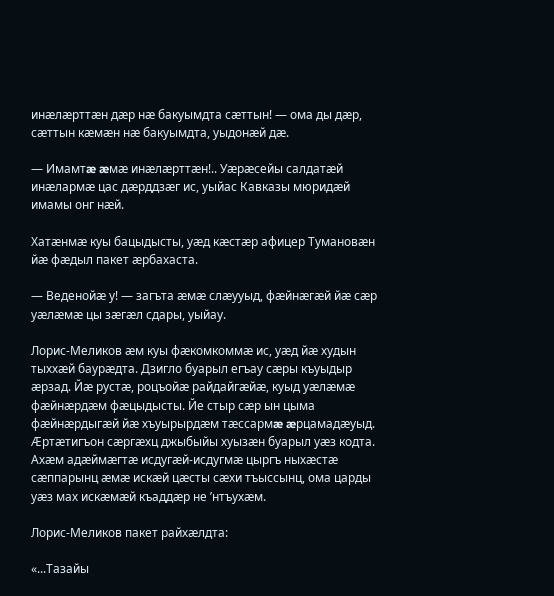инæлæрттæн дæр нæ бакуымдта сæттын! — ома ды дæр, сæттын кæмæн нæ бакуымдта, уыдонæй дæ.

— Имамтæ æмæ инæлæрттæн!.. Уæрæсейы салдатæй инæлармæ цас дæрддзæг ис, уыйас Кавказы мюридæй имамы онг нæй.

Хатæнмæ куы бацыдысты, уæд кæстæр афицер Тумановæн йæ фæдыл пакет æрбахаста.

— Веденойæ у! — загъта æмæ слæууыд, фæйнæгæй йæ сæр уæлæмæ цы зæгæл сдары, уыйау.

Лорис-Меликов æм куы фæкомкоммæ ис, уæд йæ худын тыххæй баурæдта. Дзигло буарыл егъау сæры къуыдыр æрзад. Йæ рустæ, роцъойæ райдайгæйæ, куыд уæлæмæ фæйнæрдæм фæцыдысты. Йе стыр сæр ын цыма фæйнæрдыгæй йæ хъуырырдæм тæссармæ æрцамадæуыд. Æртæтигъон сæргæхц джыбыйы хуызæн буарыл уæз кодта. Ахæм адæймæгтæ исдугæй-исдугмæ цыргъ ныхæстæ сæппарынц æмæ искæй цæсты сæхи тъыссынц, ома царды уæз мах искæмæй къаддæр не ’нтъухæм.

Лорис-Меликов пакет райхæлдта:

«...Тазайы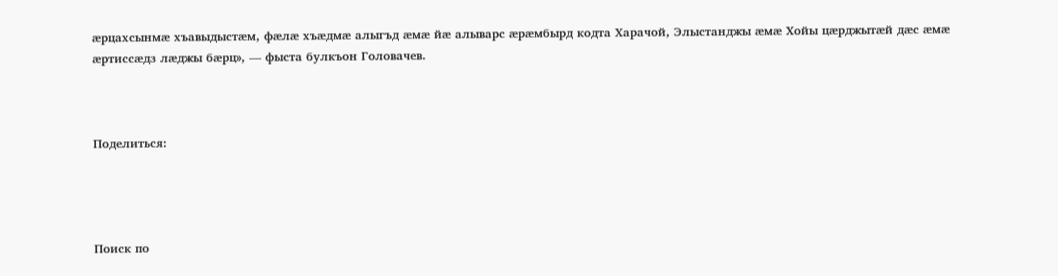æрцахсынмæ хъавыдыстæм, фæлæ хъæдмæ алыгъд æмæ йæ алыварс æрæмбырд кодта Харачой, Элыстанджы æмæ Хойы цæрджытæй дæс æмæ æртиссæдз лæджы бæрц», — фыста булкъон Головачев.



Поделиться:




Поиск по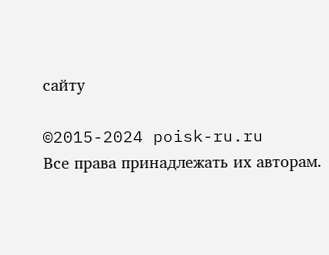сайту

©2015-2024 poisk-ru.ru
Все права принадлежать их авторам.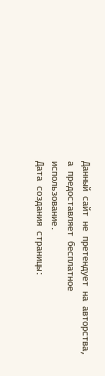Данный сайт не претендует на авторства, а предоставляет бесплатное использование.
Дата создания страницы: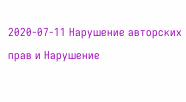2020-07-11 Нарушение авторских прав и Нарушение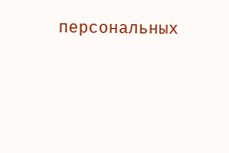персональных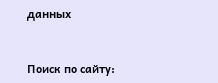данных


Поиск по сайту: